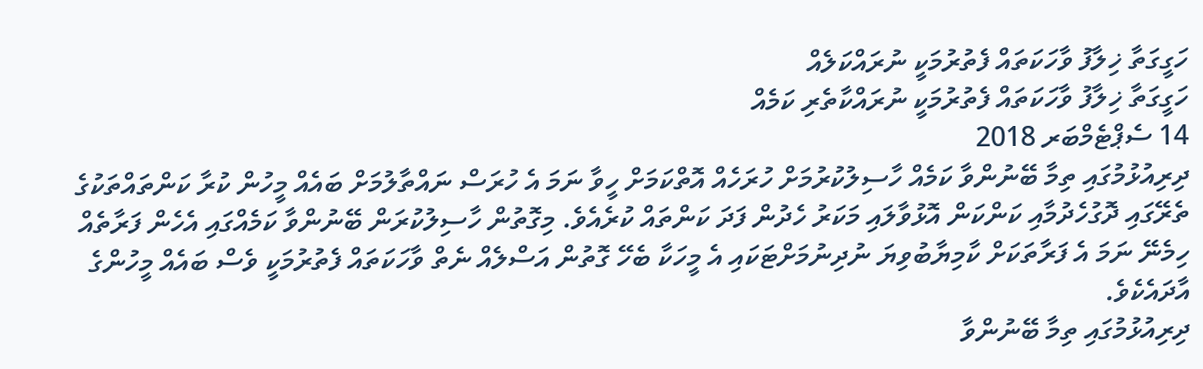ހަގީގަތާ ޚިލާފު ވާހަކަތައް ފެތުރުމަކީ ނުރައްކަލެއް
ހަގީގަތާ ޚިލާފު ވާހަކަތައް ފެތުރުމަކީ ނުރައްކާތެރި ކަމެއް
14 ސެޕްޓެމްބަރ 2018
ދިރިއުޅުމުގައި ތިމާ ބޭނުންވާ ކަމެއް ހާސިލުކުރުމަށް ހުރަހެއް އޮތްކަމަށް ހީވާ ނަމަ އެ ހުރަސް ނައްތާލުމަށް ބައެއް މީހުން ކުރާ ކަންތައްތަކުގެ ތެރޭގައި ދޮގުހެދުމާއި ކަންކަން އޮޅުވާލައި މަކަރު ހެދުން ފަދަ ކަންތައް ކުރެއެވެ. މިގޮތުން ހާސިލުކުރަން ބޭނުންވާ ކަމެއްގައި އެހެން ފަރާތެއް ހިމެނޭ ނަމަ އެ ފަރާތަކަށް ކާމިޔާބުވިޔަ ނުދިނުމަށްޓަކައި އެ މީހަކާ ބެހޭ ގޮތުން އަސްލެއް ނެތް ވާހަކަތައް ފެތުރުމަކީ ވެސް ބައެއް މީހުންގެ އާދައެކެވެ.
ދިރިއުޅުމުގައި ތިމާ ބޭނުންވާ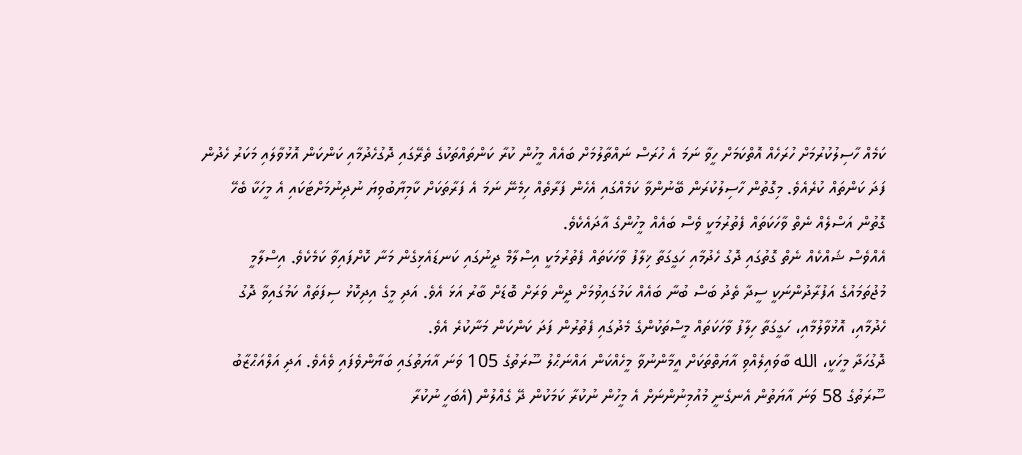ކަމެއް ހާސިލުކުރުމަށް ހުރަހެއް އޮތްކަމަށް ހީވާ ނަމަ އެ ހުރަސް ނައްތާލުމަށް ބައެއް މީހުން ކުރާ ކަންތައްތަކުގެ ތެރޭގައި ދޮގުހެދުމާއި ކަންކަން އޮޅުވާލައި މަކަރު ހެދުން ފަދަ ކަންތައް ކުރެއެވެ. މިގޮތުން ހާސިލުކުރަން ބޭނުންވާ ކަމެއްގައި އެހެން ފަރާތެއް ހިމެނޭ ނަމަ އެ ފަރާތަކަށް ކާމިޔާބުވިޔަ ނުދިނުމަށްޓަކައި އެ މީހަކާ ބެހޭ ގޮތުން އަސްލެއް ނެތް ވާހަކަތައް ފެތުރުމަކީ ވެސް ބައެއް މީހުންގެ އާދައެކެވެ.
އެއްވެސް ޝައްކެއް ނެތް ގޮތުގައި ދޮގު ހެދުމާއި ހަގީގަތާ ޚިލާފު ވާހަކަތައް ފެތުރުމަކީ އިސްލާމް ދީނުގައި ކަނޑައެޅިގެން މަނާ ކޮށްފައިވާ ކަމެކެވެ. އިސްލާމީ މުޖުތަމައުގެ އަފުރާދުންނަކީ ސީދާ ތެދު ބަސް ބުނާ ބައެއް ކަމުގައިވުމަށް ދީން ވަރަށް ބޮޑަށް ބާރު އަޅަ އެވެ. އަދި މީގެ އިދިކޮޅު ސިފަތައް ކަމުގައިވާ ދޮގު ހެދުމާއި، އޮޅުވާލުމާއި، ހަގީގަތާ ހިލާފު ވާހަކަތައް މީސްތަކުންގެ މެދުގައި ފެތުރުން ފަދަ ކަންކަން މަނާކުރެ އެވެ.
ދޮގުހަދާ މީހަކީ، الله ބާވައިލެއްވި އާޔަތްތަކަށް އީމާންނުވާ މީހެއްކަން އައްނަޙްލު ސޫރަތުގެ 105 ވަނަ އާޔަތުގައި ބަޔާންވެފައި ވެއެވެ. އަދި އަލްއަޙްޒާބު ސޫރަތުގެ 58 ވަނަ އާޔަތުން އެނގެނީ މުއުމިނުންނަށް އެ މީހުން ނުކުރާ ކަމަކުން ދޭ ގެއްލުން (އެބަހީ ނުކުރާ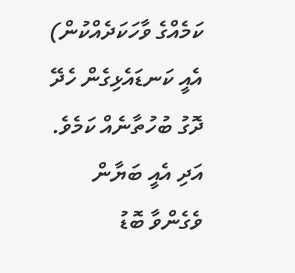ކަމެއްގެ ވާހަކަދެއްކުން) އެއީ ކަނޑައެޅިގެން ހެދޭ ދޮގު ބުހުތާނެއް ކަމެވެ. އަދި އެއީ ބަޔާން ވެގެންވާ ބޮޑު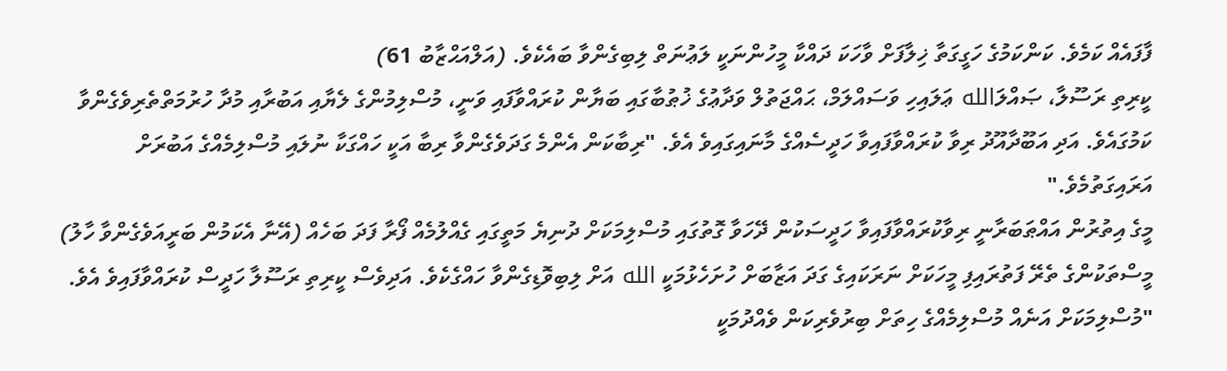ފާފައެއް ކަމެވެ. ކަންކަމުގެ ހަގީގަތާ ޚިލާފަށް ވާހަކަ ދައްކާ މީހުންނަކީ ލަޢުނަތް ލިބިގެންވާ ބައެކެވެ. (އަލްއަޙްޒާބު 61)
ކީރިތި ރަސޫލާ، ޞައްލަالله ޢަލައިހި ވަސައްލަމް، ޙައްޖަތުލް ވަދާޢުގެ ޚުޠުބާގައި ބަޔާން ކުރައްވާފައި ވަނީ، މުސްލިމުންގެ ލެޔާއި އަބުރާއި މުދާ ހުރުމަތްތެރިވެގެންވާ ކަމުގައެވެ. އަދި އަބޫދާއޫދު ރިވާ ކުރައްވާފައިވާ ހަދީސެއްގެ މާނައިގައިވެ އެވެ. "ރިބާކަން އެންމެ ގަދަވެގެންވާ ރިބާ އަކީ ހައްގަކާ ނުލައި މުސްލިމެއްގެ އަބުރަށް އަރައިގަތުމެވެ."
މީގެ އިތުރުން އައްޠަބަރާނީ ރިވާކުރައްވާފައިވާ ހަދީސަކުން ދޭހަވާ ގޮތުގައި މުސްލިމަކަށް ދުނިޔެ މަތީގައި ގެއްލުމެއް ފޯރާ ފަދަ ބަހެއް (އޭނާ އެކަމުން ބަރީއަވެގެންވާ ހާލު) މީސްތަކުންގެ ތެރޭ ފަތުރައިފި މީހަކަށް ނަރަކައިގެ ގަދަ އަޒާބަށް ހުށަހެޅުމަކީ الله އަށް ލިބިވޮޑިގެންވާ ހައްގެކެވެ. އަދިވެސް ކީރިތި ރަސޫލާ ހަދީސް ކުރައްވާފައިވެ އެވެ. "މުސްލިމަކަށް އަނެއް މުސްލިމެއްގެ ހިތަށް ބިރުވެރިކަން ވެއްދުމަކީ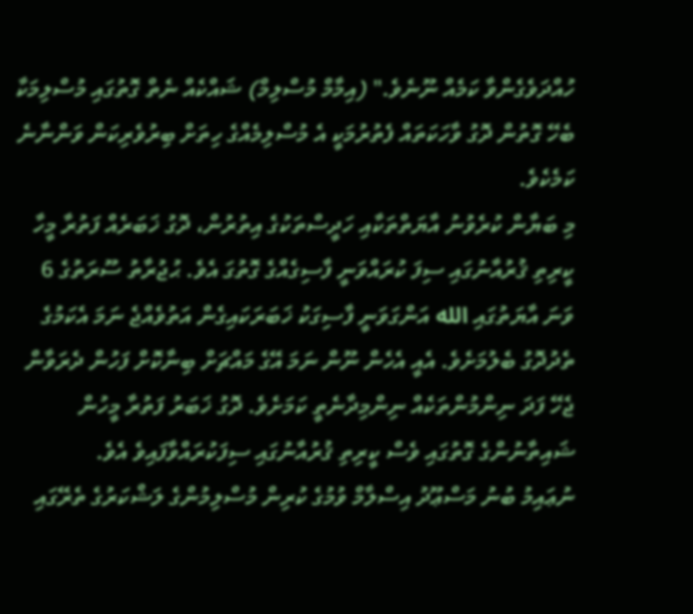ހުއްދަވެގެންވާ ކަމެއް ނޫނެވެ." (އިމާމް މުސްލިމް) ޝައްކެއް ނެތް ގޮތުގައި މުސްލިމަކާ ބެހޭ ގޮތުން ދޮގު ވާހަކަތައް ފެތުރުމަކީ އެ މުސްލިމެއްގެ ހިތަށް ބިރުވެރިކަން ވަންނާނެ ކަމެކެވެ.
މި ބަޔާން ކުރެވުނު އާޔަތްތަކާއި ހަދީސްތަކުގެ އިތުރުން، ދޮގު ޚަބަރެއް ފަތުރާ މީހާ ކީރިތި ޤުރުއާނުގައި ސިފަ ކުރައްވަނީ ފާސިގެއްގެ ގޮތުގަ އެވެ. ޙުޖުރާތު ސޫރަތުގެ 6 ވަނަ އާޔަތުގައި الله އަންގަވަނީ ފާސިގަކު ޚަބަރަކައިގެން އަތުވެއްޖެ ނަމަ އެކަމުގެ ތެދުދޮގު ބެލުމަށެވެ. އެއީ އެހެން ނޫން ނަމަ އޭގެ މައްޗަށް ބިނާކޮށް ފަހުން ދެރަވާން ޖެހޭ ފަދަ ނިންމުންތަކެއް ނިންމިދާނެތީ ކަމަށެވެ. ދޮގު ޚަބަރު ފަތުރާ މީހުން ޝައިތާނުންގެ ގޮތުގައި ވެސް ކީރިތި ޤުރުއާނުގައި ސިފަކުރައްވާފައިވެ އެވެ.
ނުޢައިމު ބުނު މަސްޢޫދު އިސްލާމް ވުމުގެ ކުރިން މުސްލިމުންގެ ލަޝްކަރުގެ ތެރޭގައި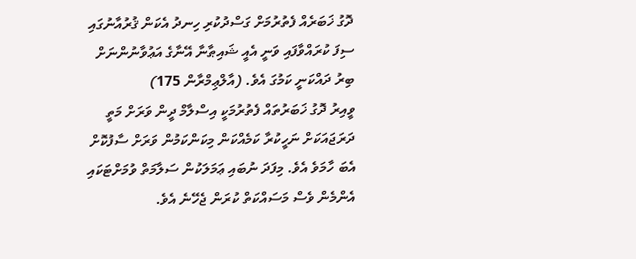ދޮގު ޚަބަރެއް ފެތުރުމަށް ގަސްދުކުރި ހިނދު އެކަން ޤުރުއާނުގައި ސިފަ ކުރައްވާފައި ވަނީ އެއީ ޝައިޠާނާ އޭނާގެ އަޢުވާނުންނަށް ބިރު ދައްކަނީ ކަމުގަ އެވެ. (އާލްޢިމްރާން 175)
ވީއިރު ދޮގު ޚަބަރުތައް ފެތުރުމަކީ އިސްލާމް ދީން ވަރަށް މަތީ ދަރަޖައަކަށް ނަހީކުރާ ކަމެއްކަން މިކަންކަމުން ވަރަށް ސާފުކޮށް އެބަ ހާމަވެ އެވެ. މިފަދަ ނުބައި ޢަމަލަކުން ސަލާމަތް ވުމަށްޓަކައި އެންމެން ވެސް މަސައްކަތް ކުރަން ޖެހޭނެ އެވެ.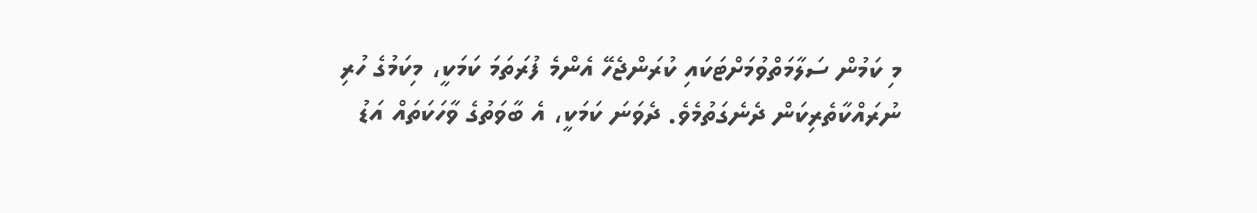މި ކަމުން ސަލާމަތްވުމަށްޓަކައި ކުރަންޖެހޭ އެންމެ ފުރަތަމަ ކަމަކީ، މިކަމުގެ ހުރި ނުރައްކާތެރިކަން ދެނެގަތުމެވެ. ދެވަނަ ކަމަކީ، އެ ބާވަތުގެ ވާހަކަތައް އަޑު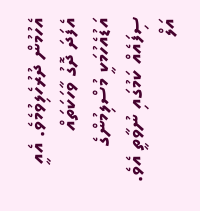އެހުމުން ދުރުހެލިވުމެވެ. އެއީ އެފަދަ ދޮގު ވާހަކަތައް އަޑުއެހުމަކީ މުސްލިމުންގެ ސިފައެއް ކަމުގައި ނުވާތީ އެވެ. އަލް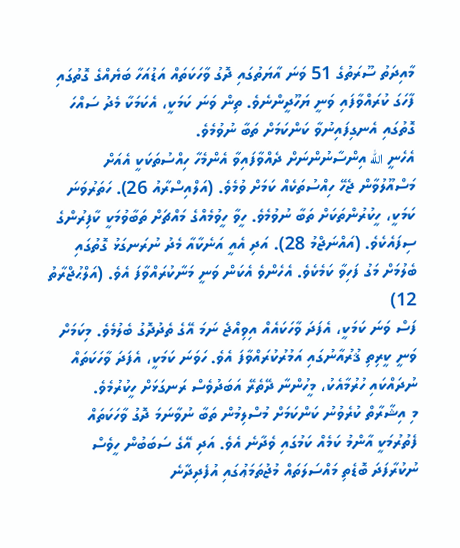މާއިދަތު ސޫރަތުގެ 51 ވަނަ އާޔަތުގައި ދޮގު ވާހަކަތައް އަޑުއަހާ ބަޔެއްގެ ގޮތުގައި ފާހަގަ ކުރައްވާފައި ވަނީ ޔަހޫދީންނެވެ. ތިން ވަނަ ކަމަކީ، އެކަމަކާ މެދު ސައްހަ ގޮތުގައި އެނގިފައިނުވާ ކަންކަމަށް ތަބާ ނުވުމެވެ.
އެހެނީ الله އިންސާނުންނަށް ދެއްވާފައިވާ އެންމެހާ ހިއްސުތަކަކީ އެއަށް މަސްއޫލުވާން ޖެހޭ ހިއްސުތަކެއް ކަމަށް ވުމެވެ. (އަލްއިސްރާއު 26). ހަތަރުވަނަ ކަމަކީ، ހީކުރުންތަކަށް ތަބާ ނުވުމެވެ. ހީވާ ހީވުމެއްގެ މައްޗަށް ތަބާވުމަކީ ކާފިރުންގެ ސިފައެކެވެ. (އައްނަޖްމު 28). އަދި އެއީ އަނެކާއާ މެދު ނުރަނގަޅު ގޮތުގައި ބެލުމަށް މަގު ފަހިވާ ކަމެކެވެ. އެހެންވެ އެކަން ވަނީ މަނާކުރައްވާފަ އެވެ. (އަލްޙުޖްރާތު 12)
ފަސް ވަނަ ކަމަކީ، އެފަދަ ވާހަކައެއް އިވިއްޖެ ނަމަ އޭގެ ތެދުދޮގު ބެލުމެވެ. މިކަމަށް ވަނީ ކީރިތި ޤުރުއާނުގައި އަމުރުކުރައްވާފަ އެވެ. ހަވަނަ ކަމަކީ، އެފަދަ ވާހަކަތައް ނުދައްކައި ހުރުމާއެކު، މީހުންނާ ދޭތެރޭ އަބަދުވެސް ރަނގަޅަށް ހީކުރުމެވެ.
މި އިޝާރާތް ކުރެވުނު ކަންކަމަށް މުސްލިމުން ތަބާ ނުވާނަމަ ދޮގު ވާހަކަތައް ފެތުރުމަކީ އާންމު ކަމެއް ކަމުގައި ވެދާނެ އެވެ. އަދި އޭގެ ސަބަބުން ހީވެސް ނުކުރާފަދަ ބޮޑެތި މައްސަލަތައް މުޖުތަމަޢުގައި އުފެދިދާނެ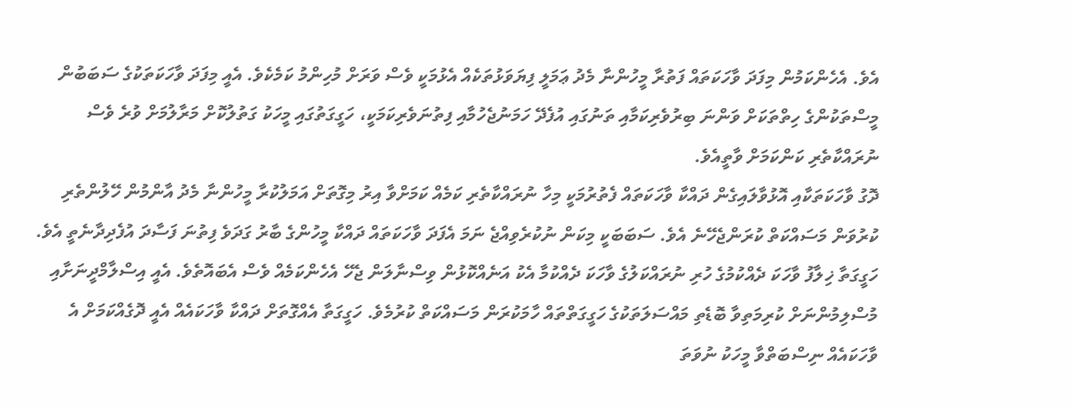އެވެ. އެހެންކަމުން މިފަދަ ވާހަކަތައް ފަތުރާ މީހުންނާ މެދު ޢަމަލީ ފިޔަވަޅުތަކެއް އެޅުމަކީ ވެސް ވަރަށް މުހިންމު ކަމެކެވެ. އެއީ މިފަދަ ވާހަކަތަކުގެ ސަބަބުން މީސްތަކުންގެ ހިތްތަކަށް ވަންނަ ބިރުވެރިކަމާއި ތަނުގައި އުފެދޭ ހަމަނުޖެހުމާއި ފިތުނަވެރިކަމަކީ، ހަގީގަތުގައި މީހަކު ގަތުލުކޮށް މަރާލުމަށް ވުރެ ވެސް ނުރައްކާތެރި ކަންކަމަށް ވާތީއެވެ.
ދޮގު ވާހަކަތަކާއި އޮޅުވާލައިގެން ދައްކާ ވާހަކަތައް ފެތުރުމަކީ މިހާ ނުރައްކާތެރި ކަމެއް ކަމަށްވާ އިރު މިގޮތަށް އަމަލުކުރާ މީހުންނާ މެދު އާންމުން ހޭލުންތެރި ކުރުވަން މަސައްކަތް ކުރަންޖެހޭނެ އެވެ. ސަބަބަކީ މިކަން ނުކުރެވިއްޖެ ނަމަ އެފަދަ ވާހަކަތައް ދައްކާ މީހުންގެ ބާރު ގަދަވެ ފިތުނަ ފަސާދަ އުފެދިދާނެތީ އެވެ.
ހަގީގަތާ ޚިލާފު ވާހަކަ ދެއްކުމުގެ ހުރި ނުރައްކަލުގެ ވާހަކަ ދެއްކުމާ އެކު އަނެއްކޮޅުން ވިސްނާލަން ޖެހޭ އެހެންކަމެއް ވެސް އެބައޮތެވެ. އެއީ އިސްލާމްދީނަށާއި މުސްލިމުންނަށް ކުރިމަތިވާ ބޮޑެތި މައްސަލަތަކުގެ ހަގީގަތްތައް ހާމަކުރަން މަސައްކަތް ކުރުމެވެ. ހަގީގަތާ އެއްގޮތަށް ދައްކާ ވާހަކައެއް އެއީ ދޮގެއްކަމަށް އެ ވާހަކައެއް ނިސްބަތްވާ މީހަކު ނުވަތަ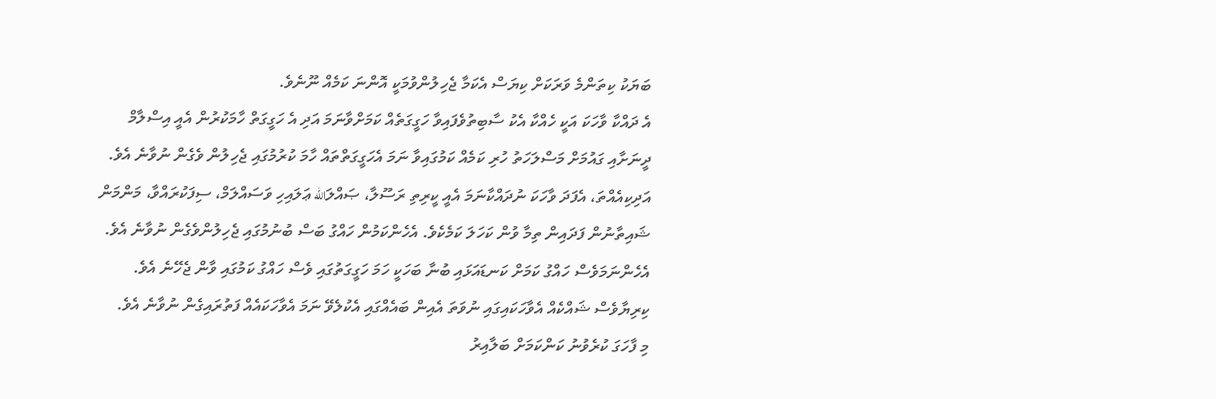ބަޔަކު ކިތަންމެ ވަރަކަށް ކިޔަސް އެކަމާ ޖެހިލުންވުމަކީ އޮންނަ ކަމެއް ނޫނެވެ.
އެ ދައްކާ ވާހަކަ އަކީ ހެއްކާ އެކު ސާބިތުވެފައިވާ ހަގީގަތެއް ކަމަށްވާނަމަ އަދި އެ ހަގީގަތް ހާމަކުރުން އެއީ އިސްލާމް ދީނަށާއި ގައުމަށް މަސްލަހަތު ހުރި ކަމެއް ކަމުގައިވާ ނަމަ އެހަގީގަތްތައް ހާމަ ކުރުމުގައި ޖެހިލުން ވެގެން ނުވާނެ އެވެ. އަދިކިއެއްތަ، އެފަދަ ވާހަކަ ނުދައްކާނަމަ އެއީ ކީރިތި ރަސޫލާ، ޞައްލަالله ޢަލައިހި ވަސައްލަމް، ސިފަކުރައްވާ، މަންމަން ޝައިތާނުން ފަދައިން ތިމާ ވުން ކަހަލަ ކަމެކެވެ. އެހެންކަމުން ހައްގު ބަސް ބުނުމުގައި ޖެހިލުންވެގެން ނުވާނެ އެވެ.
އެހެންނަމަވެސް ހައްގު ކަމަށް ކަނޑައަޅައި ބުނާ ބަހަކީ ހަމަ ހަގީގަތުގައި ވެސް ހައްގު ކަމުގައި ވާން ޖެހޭނެ އެވެ. ކިރިޔާވެސް ޝައްކެއް އެވާހަކައިގައި ނުވަތަ އެއިން ބައެއްގައި އެކުލެވޭ ނަމަ އެވާހަކައެއް ފަތުރައިގެން ނުވާނެ އެވެ.
މި ފާހަގަ ކުރެވުނު ކަންކަމަށް ބަލާއިރު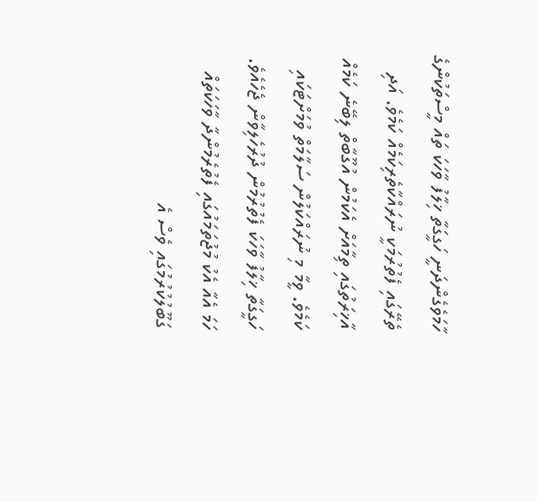ހާމަވެގެންދަނީ ހަގީގަތާ ޚިލާފު ވާހަކަ ތައް މީސްތަކުންގެ ތެރޭގައި ފެތުރުމަކީ ނުރައްކާތެރިކަމެއް ކަމެވެ. އަދި އާޚިރަތުގައި ތިމާއަށް އެކަމުން އުގޫބާތް ލިބޭނެ ކަމެއް ކަމެވެ. ވީމާ މި ނުރައްކަލުން ސަލާމަތް ވުމަށްޓަކައި ހަގީގަތާ ޚިލާފު ވާހަކަ ފެތުރުމުން ދުރުހެލިވާން ޖެހެއެވެ.
ހަމަ އެއާ އެކު މުޖުތަމައުގައި ފެތުރެމުންދާ ވާހަކަތައް ގަބޫލުކުރުމުގައި ވެސް އެ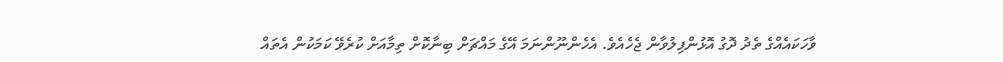ވާހަކައެއްގެ ތެދު ދޮގު އޮޅުންފިލުވާން ޖެހެއެވެ. އެހެންނޫންނަމަ އޭގެ މައްޗަށް ބިނާކޮށް ތިމާއަށް ކުރެވޭ ކަމަކުން އެތައް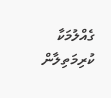ގެއްލުމަކާ ކުރިމަތިލާން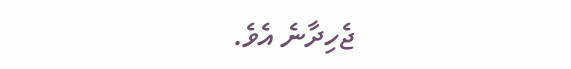ޖެހިދާނެ އެވެ.